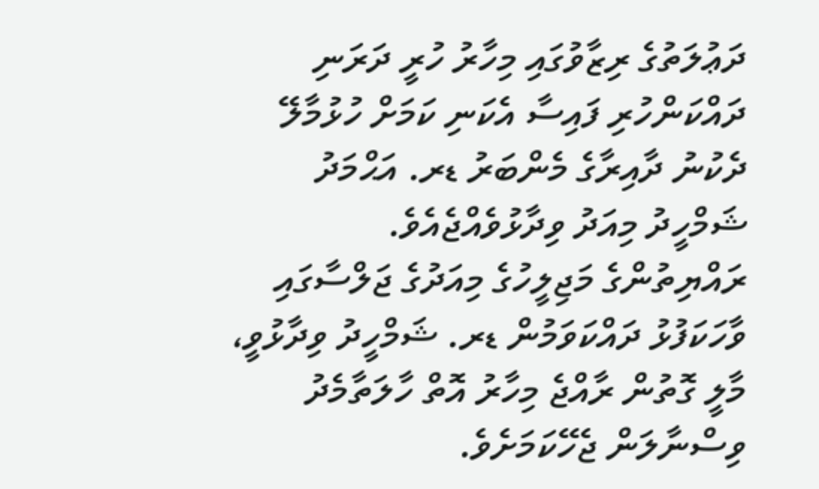ދަޢުލަތުގެ ރިޒާވުގައި މިހާރު ހުރީ ދަރަނި ދައްކަންހުރި ފައިސާ އެކަނި ކަމަށް ހުޅުމާލޭ ދެކުނު ދާއިރާގެ މެންބަރު ޑރ. އަޙްމަދު ޝަމްހީދު މިއަދު ވިދާޅުވެއްޖެއެވެ.
ރައްޔިތުންގެ މަޖިލީހުގެ މިއަދުގެ ޖަލްސާގައި ވާހަކަފުޅު ދައްކަވަމުން ޑރ. ޝަމްހީދު ވިދާޅުވީ، މާލީ ގޮތުން ރާއްޖެ މިހާރު އޮތް ހާލަތާމެދު ވިސްނާލަން ޖެހޭކަމަށެވެ.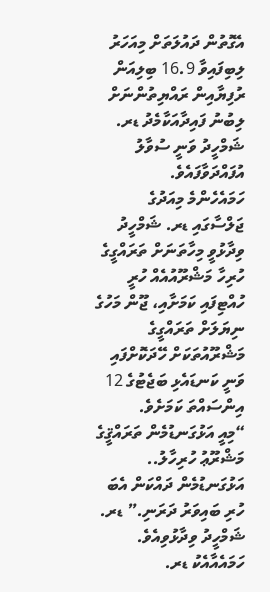އެގޮތުން ދައުލަތަށް މިއަހަރު ލިބިފައިވާ 16.9 ބިލިއަން ރުފިޔާއިން ރައްޔިތުންނަށް ލިބުނު ފައިދާއަކާމެދު ޑރ. ޝަމްހީދު ވަނީ ސުވާލު އުފައްދަވާފައެވެ.
ހަމައެހެންމެ މިއަދުގެ ޖަލްސާގައި ޑރ. ޝަމްހީދު ވިދާޅުވީ މިހާތަނަށް ތަރައްގީގެ ހުރިހާ މަޝްރޫއުއެއް ހުރީ ހުއްޓިފައި ކަމަށާއި، ޖޫން މަހުގެ ނިޔަލަށް ތަރައްގީގެ މަޝްރޫއުތަކަށް ހޭދަކޮށްފައި ވަނީ ކަނޑައެޅި ބަޖެޓުގެ 12 އިންސައްތަ ކަމަށެވެ.
“މިއީ އަޅުގަނޑުމެން ތަރައްޤީގެ މަޝްރޫޢު ހުރިހާލު.. އަޅުގަނޑުމެން ދައްކަން އެބަ ހުރި ބައިވަރު ދަރަނި.” ޑރ. ޝަމްހީދު ވިދާޅުވިއެވެ.
ހަމައެއާއެކު ޑރ.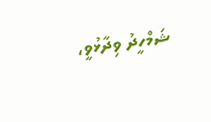ޝަމްހީދު ވިދާޅުވީ،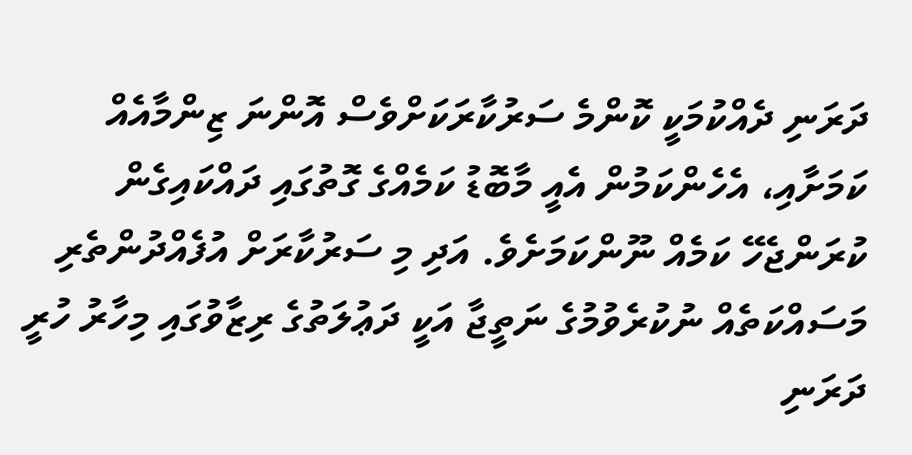ދަރަނި ދެއްކުމަކީ ކޮންމެ ސަރުކާރަކަށްވެސް އޮންނަ ޒިންމާއެއް ކަމަށާއި، އެހެންކަމުން އެއީ މާބޮޑު ކަމެއްގެ ގޮތުގައި ދައްކައިގެން ކުރަންޖެހޭ ކަމެއް ނޫންކަމަށެވެ. އަދި މި ސަރުކާރަށް އުފެއްދުންތެރި މަސައްކަތެއް ނުކުރެވުމުގެ ނަތީޖާ އަކީ ދަޢުލަތުގެ ރިޒާވުގައި މިހާރު ހުރީ ދަރަނި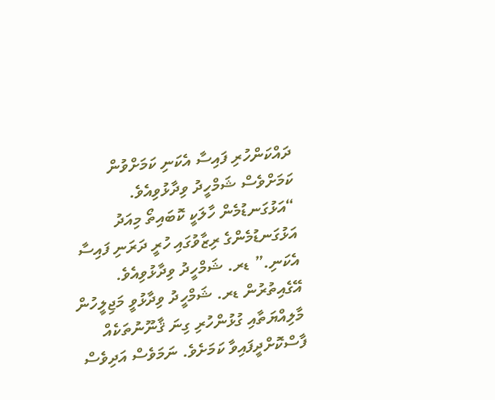ދައްކަންހުރި ފައިސާ އެކަނި ކަމަށްވުން ކަމަށްވެސް ޝަމްހީދު ވިދާޅުވިއެވެ.
“އަޅުގަނޑުމެން ހާލަކީ ކޮބައިތޯ މިއަދު އަޅުގަނޑުމެންގެ ރިޒާވުގައި ހުރީ ދަރަނި ފައިސާ އެކަނި.” ޑރ. ޝަމްހީދު ވިދާޅުވިއެވެ.
އޭގެއިތުރުން ޑރ. ޝަމްހީދު ވިދާޅުވީ މަޖިލީހުން މާލިއްޔަތާއި ގުޅުންހުރި ގިނަ ޤާނޫނުތަކެއް ފާސްކޮށްދީފައިވާ ކަމަށެވެ. ނަމަވެސް އަދިވެސް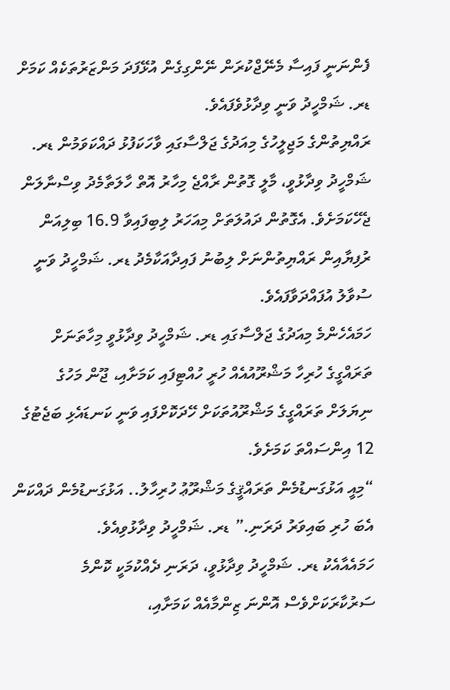ފެންނަނީ ފައިސާ މެނޭޖްކުރަން ނޭންގިގެން އުޅޭފަދަ މަންޒަރުތަކެއް ކަމަށް ޑރ. ޝަމްހީދު ވަނީ ވިދާޅުވެފައެވެ.
ރައްޔިތުންގެ މަޖިލީހުގެ މިއަދުގެ ޖަލްސާގައި ވާހަކަފުޅު ދައްކަވަމުން ޑރ. ޝަމްހީދު ވިދާޅުވީ، މާލީ ގޮތުން ރާއްޖެ މިހާރު އޮތް ހާލަތާމެދު ވިސްނާލަން ޖެހޭކަމަށެވެ. އެގޮތުން ދައުލަތަށް މިއަހަރު ލިބިފައިވާ 16.9 ބިލިއަން ރުފިޔާއިން ރައްޔިތުންނަށް ލިބުނު ފައިދާއަކާމެދު ޑރ. ޝަމްހީދު ވަނީ ސުވާލު އުފައްދަވާފައެވެ.
ހަމައެހެންމެ މިއަދުގެ ޖަލްސާގައި ޑރ. ޝަމްހީދު ވިދާޅުވީ މިހާތަނަށް ތަރައްގީގެ ހުރިހާ މަޝްރޫއުއެއް ހުރީ ހުއްޓިފައި ކަމަށާއި، ޖޫން މަހުގެ ނިޔަލަށް ތަރައްގީގެ މަޝްރޫއުތަކަށް ހޭދަކޮށްފައި ވަނީ ކަނޑައެޅި ބަޖެޓުގެ 12 އިންސައްތަ ކަމަށެވެ.
“މިއީ އަޅުގަނޑުމެން ތަރައްޤީގެ މަޝްރޫޢު ހުރިހާލު.. އަޅުގަނޑުމެން ދައްކަން އެބަ ހުރި ބައިވަރު ދަރަނި.” ޑރ. ޝަމްހީދު ވިދާޅުވިއެވެ.
ހަމައެއާއެކު ޑރ. ޝަމްހީދު ވިދާޅުވީ، ދަރަނި ދެއްކުމަކީ ކޮންމެ ސަރުކާރަކަށްވެސް އޮންނަ ޒިންމާއެއް ކަމަށާއި،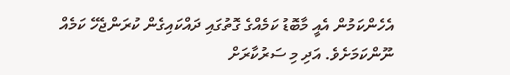އެހެންކަމުން އެއީ މާބޮޑު ކަމެއްގެ ގޮތުގައި ދައްކައިގެން ކުރަންޖެހޭ ކަމެއް ނޫންކަމަށެވެ. އަދި މި ސަރުކާރަށް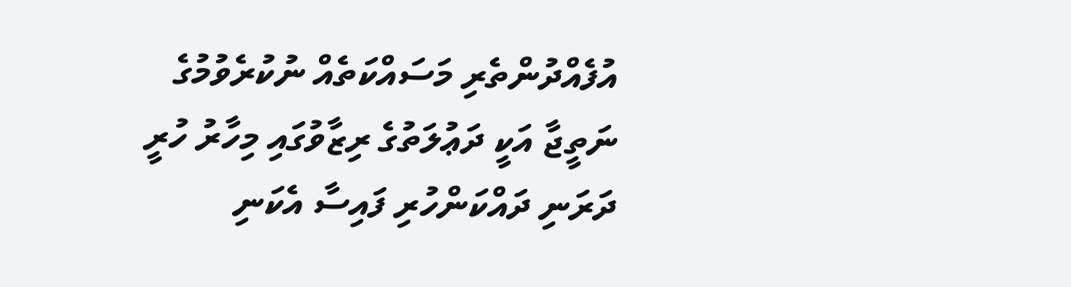އުފެއްދުންތެރި މަސައްކަތެއް ނުކުރެވުމުގެ ނަތީޖާ އަކީ ދަޢުލަތުގެ ރިޒާވުގައި މިހާރު ހުރީ ދަރަނި ދައްކަންހުރި ފައިސާ އެކަނި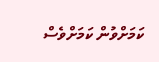ކަމަށްވުން ކަމަށްވެސް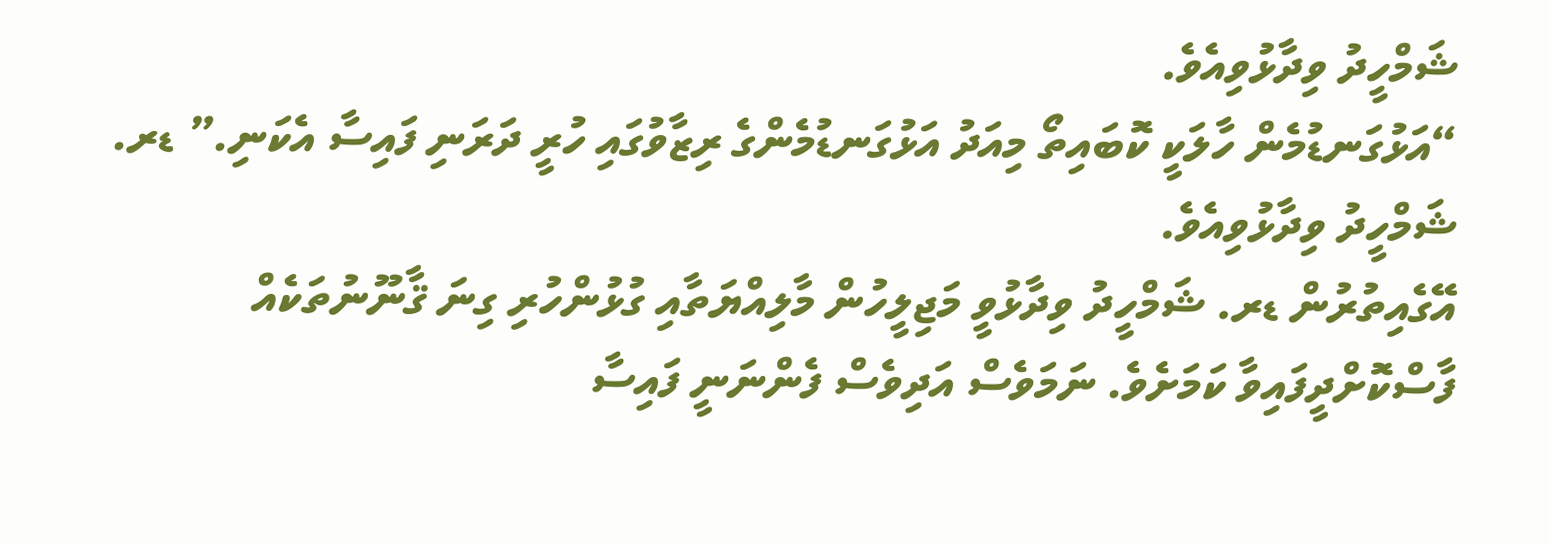ޝަމްހީދު ވިދާޅުވިއެވެ.
“އަޅުގަނޑުމެން ހާލަކީ ކޮބައިތޯ މިއަދު އަޅުގަނޑުމެންގެ ރިޒާވުގައި ހުރީ ދަރަނި ފައިސާ އެކަނި.” ޑރ. ޝަމްހީދު ވިދާޅުވިއެވެ.
އޭގެއިތުރުން ޑރ. ޝަމްހީދު ވިދާޅުވީ މަޖިލީހުން މާލިއްޔަތާއި ގުޅުންހުރި ގިނަ ޤާނޫނުތަކެއް ފާސްކޮށްދީފައިވާ ކަމަށެވެ. ނަމަވެސް އަދިވެސް ފެންނަނީ ފައިސާ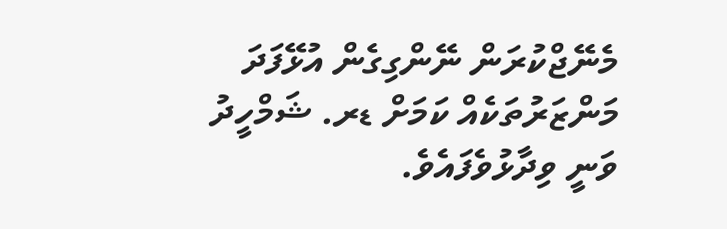މެނޭޖްކުރަން ނޭންގިގެން އުޅޭފަދަ މަންޒަރުތަކެއް ކަމަށް ޑރ. ޝަމްހީދު ވަނީ ވިދާޅުވެފައެވެ.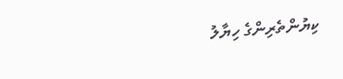ކިޔުންތެރިންގެ ހިޔާލު